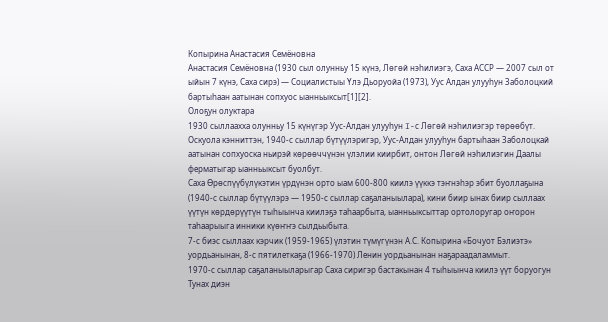Копырина Анастасия Семёновна
Анастасия Семёновна (1930 сыл олунньу 15 күнэ, Лөгөй нэһилиэгэ, Саха АССР — 2007 сыл от ыйын 7 күнэ, Саха сирэ) — Социалистыы Үлэ Дьоруойа (1973), Уус Алдан улууһун Заболоцкий бартыһаан аатынан сопхуос ыанньыксыт[1][2].
Олоҕун олуктара
1930 сыллаахха олунньу 15 күнүгэр Уус-Алдан улууһун I-с Лөгөй нэһилиэгэр төрөөбүт.
Оскуола кэнниттэн, 1940-с сыллар бүтүүлэригэр, Уус-Алдан улууһун бартыһаан Заболоцкай аатынан сопхуоска ньирэй көрөөччүнэн үлэлии киирбит, онтон Лөгөй нэһилиэгин Даалы ферматыгар ыанньыксыт буолбут.
Саха Өрөспүүбүлүкэтин үрдүнэн орто ыам 600-800 киилэ үүккэ тэҥнэһэр эбит буоллаҕына (1940-с сыллар бүтүүлэрэ — 1950-с сыллар саҕаланыылара), кини биир ынах биир сыллаах үүтүн көрдөрүүтүн тыһыынча киилэҕэ таһаарбыта, ыанньыксыттар ортолоругар оҥорон таһаарыыга инники күөҥҥэ сылдьыбыта.
7-с биэс сыллаах кэрчик (1959-1965) үлэтин түмүгүнэн А.С. Копырина «Бочуот Бэлиэтэ» уордьанынан, 8-с пятилеткаҕа (1966-1970) Ленин уордьанынан наҕараадаламмыт.
1970-с сыллар саҕаланыыларыгар Саха сиригэр бастакынан 4 тыһыынча киилэ үүт боруогун Тунах диэн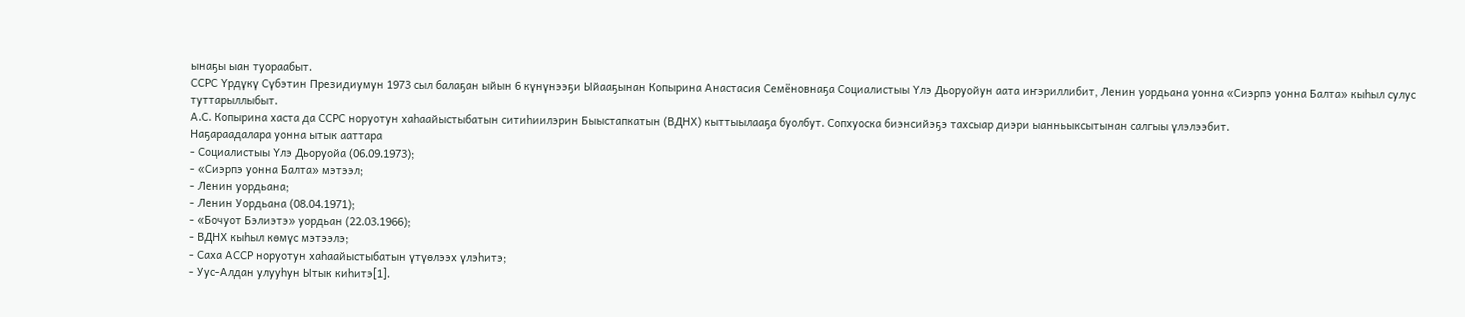ынаҕы ыан туораабыт.
ССРС Үрдүкү Сүбэтин Президиумун 1973 сыл балаҕан ыйын 6 күнүнээҕи Ыйааҕынан Копырина Анастасия Семёновнаҕа Социалистыы Үлэ Дьоруойун аата иҥэриллибит, Ленин уордьана уонна «Сиэрпэ уонна Балта» кыһыл сулус туттарыллыбыт.
А.С. Копырина хаста да ССРС норуотун хаһаайыстыбатын ситиһиилэрин Быыстапкатын (ВДНХ) кыттыылааҕа буолбут. Сопхуоска биэнсийэҕэ тахсыар диэри ыанньыксытынан салгыы үлэлээбит.
Наҕараадалара уонна ытык ааттара
- Социалистыы Үлэ Дьоруойа (06.09.1973);
- «Сиэрпэ уонна Балта» мэтээл;
- Ленин уордьана;
- Ленин Уордьана (08.04.1971);
- «Бочуот Бэлиэтэ» уордьан (22.03.1966);
- ВДНХ кыһыл көмүс мэтээлэ;
- Саха АССР норуотун хаһаайыстыбатын үтүөлээх үлэһитэ;
- Уус-Алдан улууһун Ытык киһитэ[1].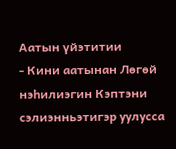Аатын үйэтитии
- Кини аатынан Лөгөй нэһилиэгин Кэптэни сэлиэнньэтигэр уулусса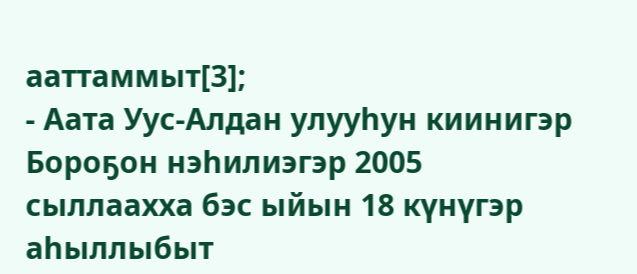ааттаммыт[3];
- Аата Уус-Алдан улууһун киинигэр Бороҕон нэһилиэгэр 2005 сыллаахха бэс ыйын 18 күнүгэр аһыллыбыт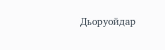Дьоруойдар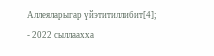Аллеяларыгар үйэтитиллибит[4];
- 2022 сыллаахха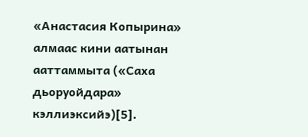«Анастасия Копырина» алмаас кини аатынан ааттаммыта («Саха дьоруойдара» кэллиэксийэ)[5].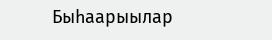Быһаарыылар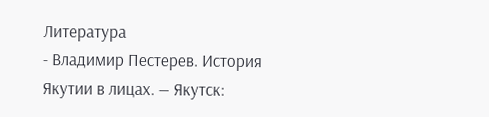Литература
- Владимир Пестерев. История Якутии в лицах. — Якутск: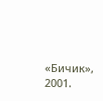«Бичик», 2001.